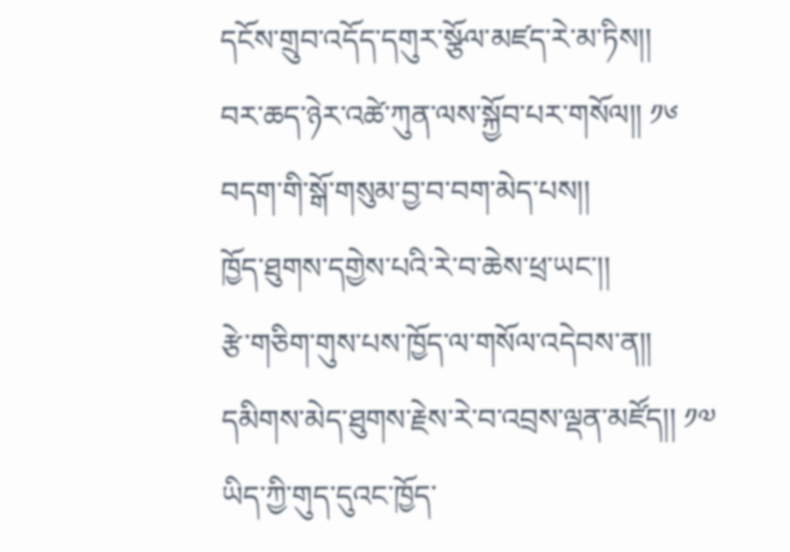དངོས་གྲུབ་འདོད་དགུར་སྩོལ་མཛད་རེ་མ་ཏིས།།
བར་ཆད་ཉེར་འཚེ་ཀུན་ལས་སྐྱོབ་པར་གསོལ།། ༡༦
བདག་གི་སྒོ་གསུམ་བྱ་བ་བག་མེད་པས།།
ཁྱོད་ཐུགས་དགྱེས་པའི་རེ་བ་ཆེས་ཕྲ་ཡང་།།
རྩེ་གཅིག་གུས་པས་ཁྱོད་ལ་གསོལ་འདེབས་ན།།
དམིགས་མེད་ཐུགས་རྗེས་རེ་བ་འབྲས་ལྡན་མཛོད།། ༡༧
ཡིད་ཀྱི་གུད་དུའང་ཁྱོད་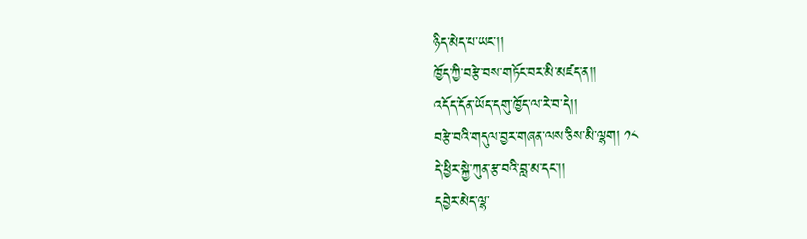ཉིད་མེད་པ་ཡང་།།
ཁྱོད་ཀྱི་བརྩེ་བས་གཏོང་བར་མི་མཛད་ན།།
འདོད་དོན་ཡོད་དགུ་ཁྱོད་ལ་རེ་བ་དེ།།
བརྩེ་བའི་གདུལ་བྱར་གཞན་ལས་ཅིས་མི་ལྷག། ༡༨
དེ་ཕྱིར་སྐྱེ་ཀུན་རྩ་བའི་བླ་མ་དང་།།
དབྱེར་མེད་ལྷ་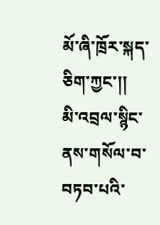མོ་ཞི་ཁྲོར་སྐད་ཅིག་ཀྱང་།།
མི་འབྲལ་སྙིང་ནས་གསོལ་བ་བཏབ་པའི་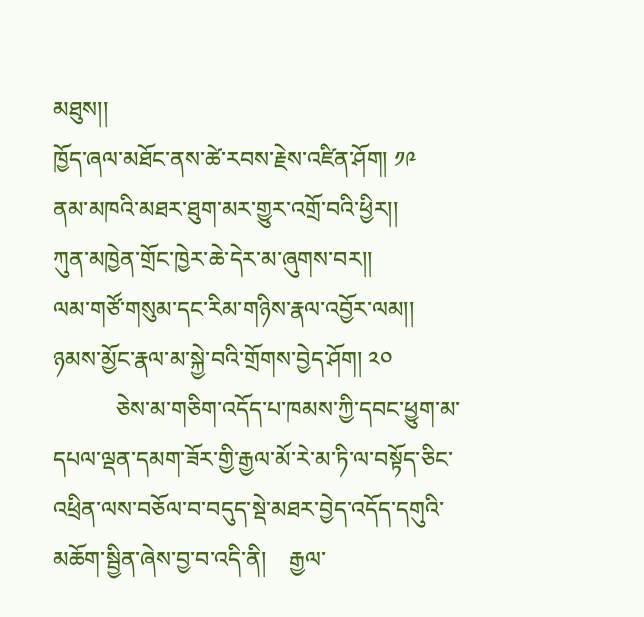མཐུས།།
ཁྱོད་ཞལ་མཐོང་ནས་ཚེ་རབས་རྗེས་འཛིན་ཤོག། ༡༩
ནམ་མཁའི་མཐར་ཐུག་མར་གྱུར་འགྲོ་བའི་ཕྱིར།།
ཀུན་མཁྱེན་གྲོང་ཁྱེར་ཆེ་དེར་མ་ཞུགས་བར།།
ལམ་གཙོ་གསུམ་དང་རིམ་གཉིས་རྣལ་འབྱོར་ལམ།།
ཉམས་མྱོང་རྣལ་མ་སྐྱེ་བའི་གྲོགས་བྱེད་ཤོག། ༢༠
           ཅེས་མ་གཅིག་འདོད་པ་ཁམས་ཀྱི་དབང་ཕྱུག་མ་དཔལ་ལྡན་དམག་ཟོར་གྱི་རྒྱལ་མོ་རེ་མ་ཏི་ལ་བསྟོད་ཅིང་འཕྲིན་ལས་བཅོལ་བ་བདུད་སྡེ་མཐར་བྱེད་འདོད་དགུའི་མཆོག་སྦྱིན་ཞེས་བྱ་བ་འདི་ནི།    རྒྱལ་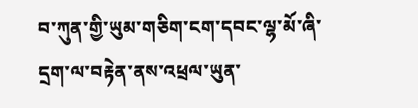བ་ཀུན་གྱི་ཡུམ་གཅིག་ངག་དབང་ལྷ་མོ་ཞི་དྲག་ལ་བརྟེན་ནས་འཕྲལ་ཡུན་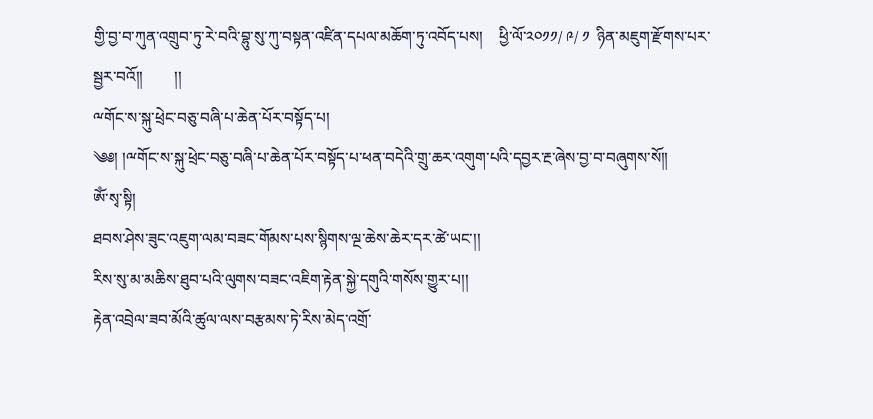གྱི་བྱ་བ་ཀུན་འགྲུབ་ཏུ་རེ་བའི་བྷུ་སུ་ཀུ་བསྟན་འཛིན་དཔལ་མཆོག་ཏུ་འབོད་པས།    ཕྱི་ལོ་༢༠༡༡/ ༩/ ༡  ཉིན་མཇུག་རྫོགས་པར་སྦྱར་བའོ།།        །།
ྋགོང་ས་སྐུ་ཕྲེང་བཅུ་བཞི་པ་ཆེན་པོར་བསྟོད་པ།
༄༅། །ྋགོང་ས་སྐུ་ཕྲེང་བཅུ་བཞི་པ་ཆེན་པོར་བསྟོད་པ་ཕན་བདེའི་གྲུ་ཆར་འགུག་པའི་དབྱར་རྔ་ཞེས་བྱ་བ་བཞུགས་སོ༎
ཨོཾ་སྭ་སྟི།
ཐབས་ཤེས་ཟུང་འཇུག་ལམ་བཟང་གོམས་པས་སྙིགས་ལྔ་ཆེས་ཆེར་དར་ཚེ་ཡང་།།
རིས་སུ་མ་མཆིས་ཐུབ་པའི་ལུགས་བཟང་འཇིག་རྟེན་སྐྱེ་དགུའི་གསོས་གྱུར་པ།།
རྟེན་འབྲེལ་ཟབ་མོའི་ཚུལ་ལས་བརྩམས་ཏེ་རིས་མེད་འགྲོ་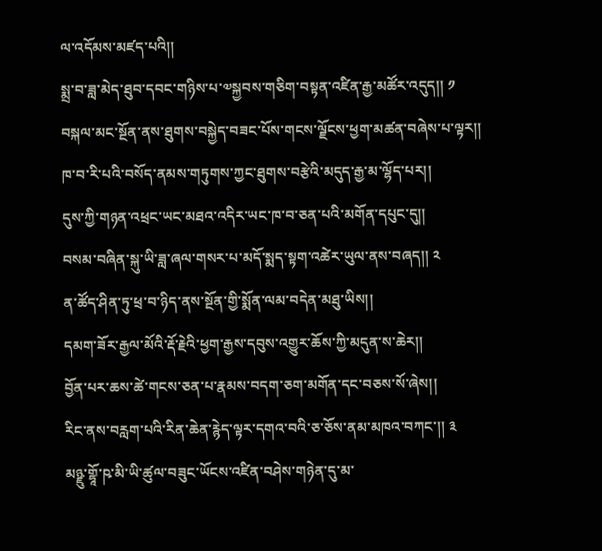ལ་འདོམས་མཛད་པའི།།
སྨྲ་བ་ཟླ་མེད་ཐུབ་དབང་གཉིས་པ་༧སྐྱབས་གཅིག་བསྟན་འཛིན་རྒྱ་མཚོར་འདུད།། ༡
བསྐལ་མང་སྔོན་ནས་ཐུགས་བསྐྱེད་བཟང་པོས་གངས་ལྗོངས་ཕྱག་མཚན་བཞེས་པ་ལྟར།།
ཁ་བ་རི་པའི་བསོད་ནམས་གཏུགས་ཀྱང་ཐུགས་བརྩེའི་མདུད་རྒྱ་མ་ལྷོད་པར།།
དུས་ཀྱི་གཉན་འཕྲང་ཡང་མཐའ་འདིར་ཡང་ཁ་བ་ཅན་པའི་མགོན་དཔུང་དུ།།
བསམ་བཞིན་སྐུ་ཡི་ཟླ་ཞལ་གསར་པ་མདོ་སྨད་སྟག་འཚེར་ཡུལ་ནས་བཞད།། ༢
ན་ཚོད་ཤིན་ཏུ་ཕྲ་བ་ཉིད་ནས་སྔོན་གྱི་སྨོན་ལམ་བདེན་མཐུ་ཡིས།།
དམག་ཟོར་རྒྱལ་མོའི་རྡོ་རྗེའི་ཕྱག་རྒྱས་དབུས་འགྱུར་ཆོས་ཀྱི་མདུན་ས་ཆེར།།
བྱོན་པར་ཆས་ཚེ་གངས་ཅན་པ་རྣམས་བདག་ཅག་མགོན་དང་བཅས་སོ་ཞེས།།
རིང་ནས་བརླག་པའི་རིན་ཆེན་རྙེད་ལྟར་དགའ་བའི་ཅ་ཅོས་ནམ་མཁའ་བཀང་།། ༣
མཉྫུ་གྷཱོ་ཥ་མི་ཡི་ཚུལ་བཟུང་ཡོངས་འཛིན་བཤེས་གཉེན་དུ་མ་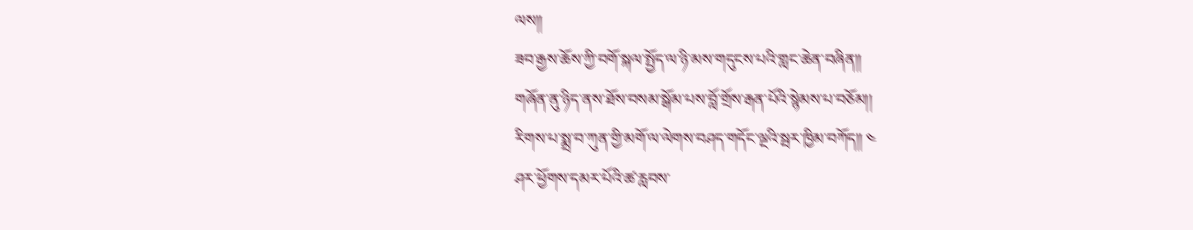ལས།།
ཟབ་རྒྱས་ཆོས་ཀྱི་བགོ་སྐལ་སྤྱོད་ལ་ཉི་མས་གདུངས་པའི་གླང་ཆེན་བཞིན།།
གཞོན་ནུ་ཉིད་ནས་ཐོས་བསམ་སྒོམ་པས་བློ་གྲོས་རྒན་པོའི་སྙེམས་པ་བཅོམ།།
རིགས་པ་སྨྲ་བ་ཀུན་གྱི་མགོ་ལ་ལེགས་བཤད་གདོང་ལྔའི་སྦར་ཁྱིམ་བཀོད།། ༤
ཤར་ཕྱོགས་དམར་པོའི་ཚ་རླབས་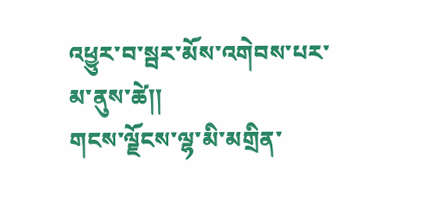འཕྱུར་བ་སྦར་མོས་འགེབས་པར་མ་ནུས་ཚེ།།
གངས་ལྗོངས་ལྷ་མི་མགྲིན་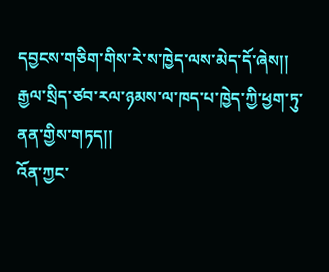དབྱངས་གཅིག་གིས་རེ་ས་ཁྱེད་ལས་མེད་དོ་ཞེས།།
རྒྱལ་སྲིད་ཙབ་རལ་ཉམས་ལ་ཁད་པ་ཁྱེད་ཀྱི་ཕྱག་ཏུ་ནན་གྱིས་གཏད།།
འོན་ཀྱང་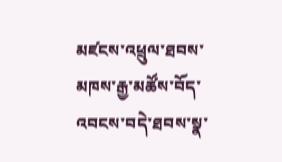མཛངས་འཕྲུལ་ཐབས་མཁས་རྒྱ་མཚོས་བོད་འབངས་བདེ་ཐབས་སྣ་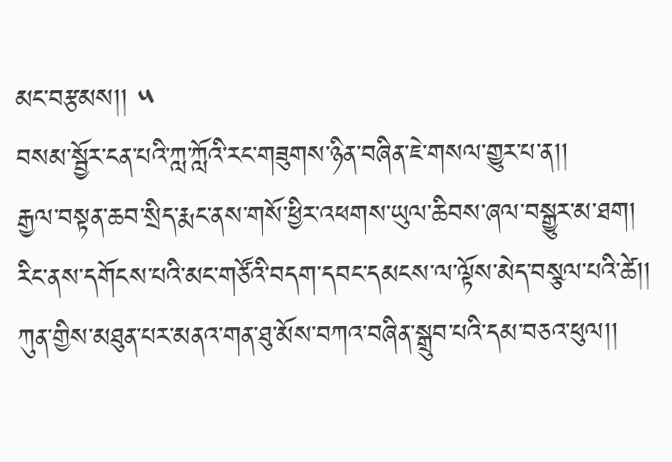མང་བརྩམས།། ༥
བསམ་སྦྱོར་ངན་པའི་ཀླ་ཀློའི་རང་གཟུགས་ཉིན་བཞིན་ཇེ་གསལ་གྱུར་པ་ན།།
རྒྱལ་བསྟན་ཆབ་སྲིད་རྨང་ནས་གསོ་ཕྱིར་འཕགས་ཡུལ་ཆིབས་ཞལ་བསྒྱུར་མ་ཐག།
རིང་ནས་དགོངས་པའི་མང་གཙོའི་བདག་དབང་དམངས་ལ་ལྟོས་མེད་བསྩལ་པའི་ཚེ།།
ཀུན་གྱིས་མཐུན་པར་མནའ་གན་ཐུ་མོས་བཀའ་བཞིན་སྒྲུབ་པའི་དམ་བཅའ་ཕུལ།།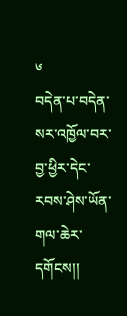༦
བདེན་པ་བདེན་སར་འཁྱོལ་བར་བྱ་ཕྱིར་དེང་རབས་ཤེས་ཡོན་གལ་ཆེར་དགོངས།།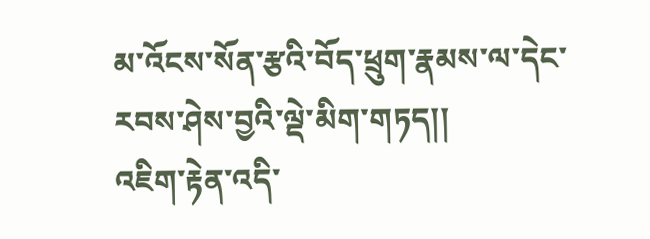མ་འོངས་སོན་རྩའི་བོད་ཕྲུག་རྣམས་ལ་དེང་རབས་ཤེས་བྱའི་ལྡེ་མིག་གཏད།།
འཇིག་རྟེན་འདི་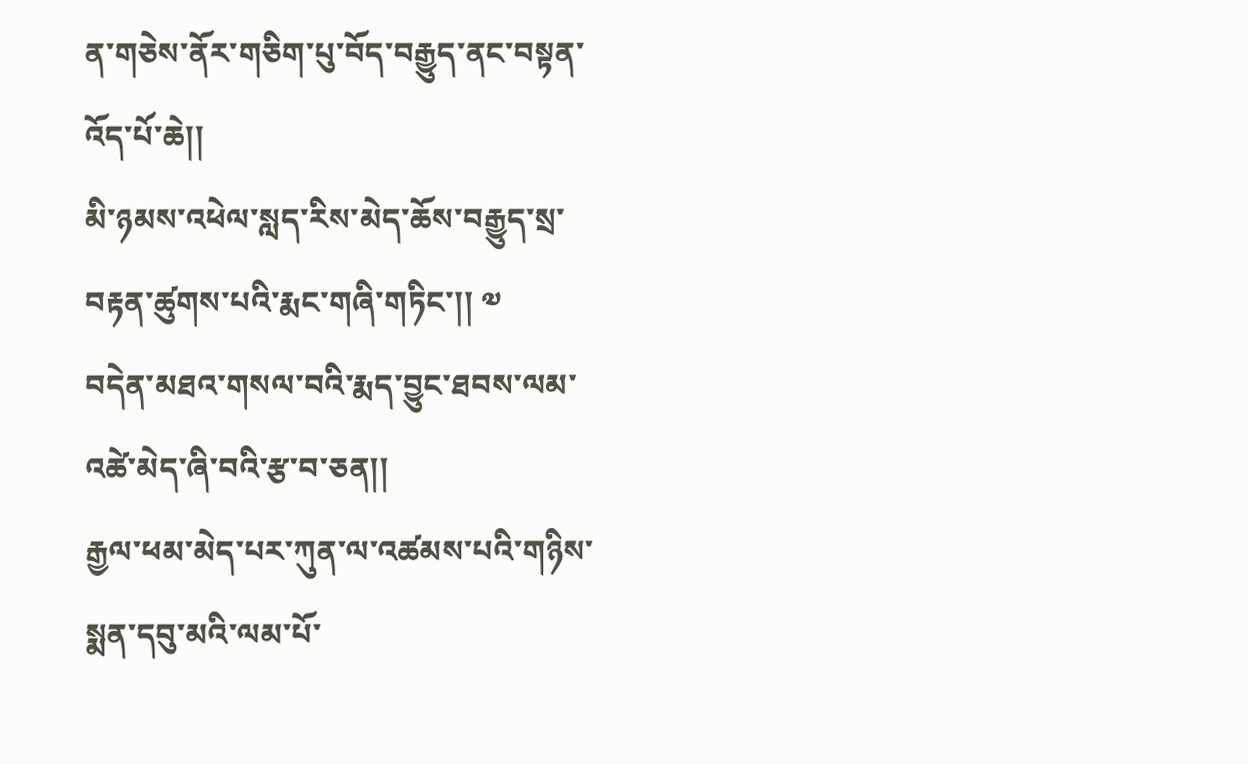ན་གཅེས་ནོར་གཅིག་པུ་བོད་བརྒྱུད་ནང་བསྟན་འོད་པོ་ཆེ།།
མི་ཉམས་འཕེལ་སླད་རིས་མེད་ཆོས་བརྒྱུད་སྲ་བརྟན་ཚུགས་པའི་རྨང་གཞི་གཏིང་།། ༧
བདེན་མཐའ་གསལ་བའི་རྨད་བྱུང་ཐབས་ལམ་འཚེ་མེད་ཞི་བའི་རྩ་བ་ཅན།།
རྒྱལ་ཕམ་མེད་པར་ཀུན་ལ་འཚམས་པའི་གཉིས་སྨན་དབུ་མའི་ལམ་པོ་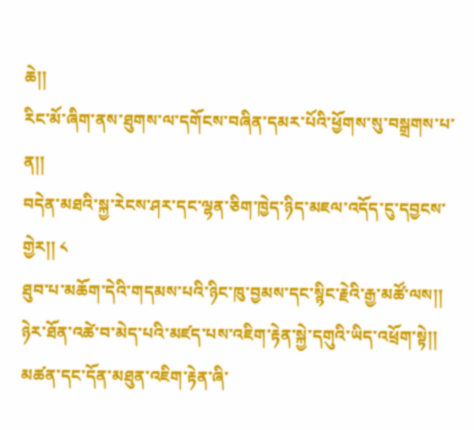ཆེ།།
རིང་མོ་ཞིག་ནས་ཐུགས་ལ་དགོངས་བཞིན་དམར་པོའི་ཕྱོགས་སུ་བསྒྲགས་པ་ན།།
བདེན་མཐའི་སྐྱ་རེངས་ཤར་དང་ལྷན་ཅིག་ཁྱེད་ཉིད་མཇལ་འདོད་ངུ་དབྱངས་གྱེར།། ༨
ཐུབ་པ་མཆོག་དེའི་གདམས་པའི་ཉིང་ཁུ་བྱམས་དང་སྙིང་རྗེའི་རྒྱ་མཚོ་ལས།།
ཉེར་ཐོན་འཚེ་བ་མེད་པའི་མཛད་པས་འཇིག་རྟེན་སྐྱེ་དགུའི་ཡིད་འཕྲོག་སྟེ།།
མཚན་དང་དོན་མཐུན་འཇིག་རྟེན་ཞི་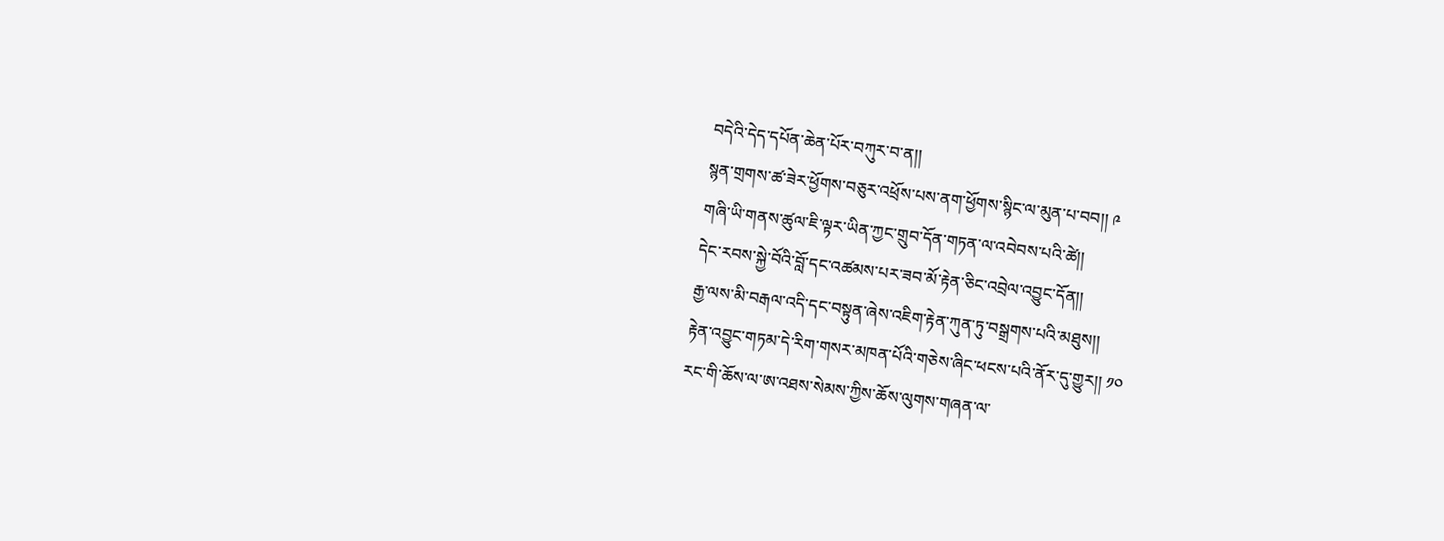བདེའི་དེད་དཔོན་ཆེན་པོར་བཀུར་བ་ན།།
སྙན་གྲགས་ཚ་ཟེར་ཕྱོགས་བཅུར་འཕྲོས་པས་ནག་ཕྱོགས་སྙིང་ལ་མུན་པ་བབ།། ༩
གཞི་ཡི་གནས་ཚུལ་ཇི་ལྟར་ཡིན་ཀྱང་གྲུབ་དོན་གཏན་ལ་འབེབས་པའི་ཚེ།།
དེང་རབས་སྐྱེ་བོའི་བློ་དང་འཚམས་པར་ཟབ་མོ་རྟེན་ཅིང་འབྲེལ་འབྱུང་དོན།།
རྒྱ་ལས་མི་བརྒལ་འདི་དང་བསྟུན་ཞེས་འཇིག་རྟེན་ཀུན་ཏུ་བསྒྲགས་པའི་མཐུས།།
རྟེན་འབྱུང་གཏམ་དེ་རིག་གསར་མཁན་པོའི་གཅེས་ཞིང་ཕངས་པའི་ནོར་དུ་གྱུར།། ༡༠
རང་གི་ཆོས་ལ་ཨ་འཐས་སེམས་ཀྱིས་ཆོས་ལུགས་གཞན་ལ་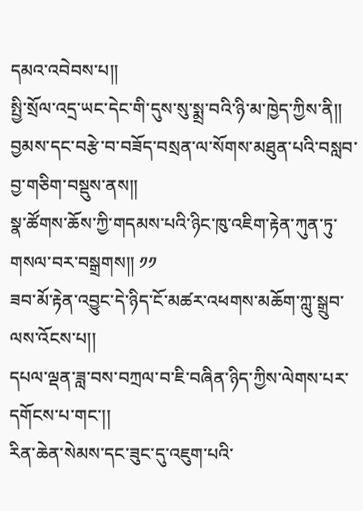དམའ་འབེབས་པ།།
སྤྱི་སྲོལ་འདྲ་ཡང་དེང་གི་དུས་སུ་སྨྲ་བའི་ཉི་མ་ཁྱེད་ཀྱིས་ནི།།
བྱམས་དང་བརྩེ་བ་བཟོད་བསྲན་ལ་སོགས་མཐུན་པའི་བསླབ་བྱ་གཅིག་བསྡུས་ནས།།
སྣ་ཚོགས་ཆོས་ཀྱི་གདམས་པའི་ཉིང་ཁུ་འཇིག་རྟེན་ཀུན་ཏུ་གསལ་བར་བསྒྲགས།། ༡༡
ཟབ་མོ་རྟེན་འབྱུང་དེ་ཉིད་ངོ་མཚར་འཕགས་མཆོག་ཀླུ་སྒྲུབ་ལས་འོངས་པ།།
དཔལ་ལྡན་ཟླ་བས་བཀྲལ་བ་ཇི་བཞིན་ཉིད་ཀྱིས་ལེགས་པར་དགོངས་པ་གང་།།
རིན་ཆེན་སེམས་དང་ཟུང་དུ་འཇུག་པའི་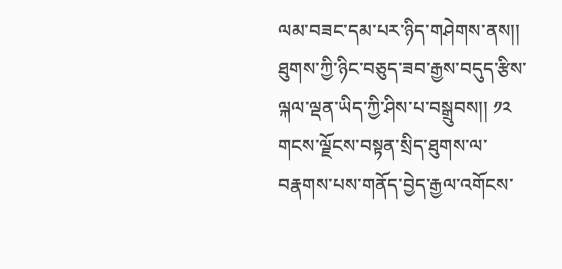ལམ་བཟང་དམ་པར་ཉིད་གཤེགས་ནས།།
ཐུགས་ཀྱི་ཉིང་བཅུད་ཟབ་རྒྱས་བདུད་རྩིས་ལྐལ་ལྡན་ཡིད་ཀྱི་ཤིས་པ་བསྒྲུབས།། ༡༢
གངས་ལྗོངས་བསྟན་སྲིད་ཐུགས་ལ་བརྣགས་པས་གནོད་བྱེད་རྒྱལ་འགོངས་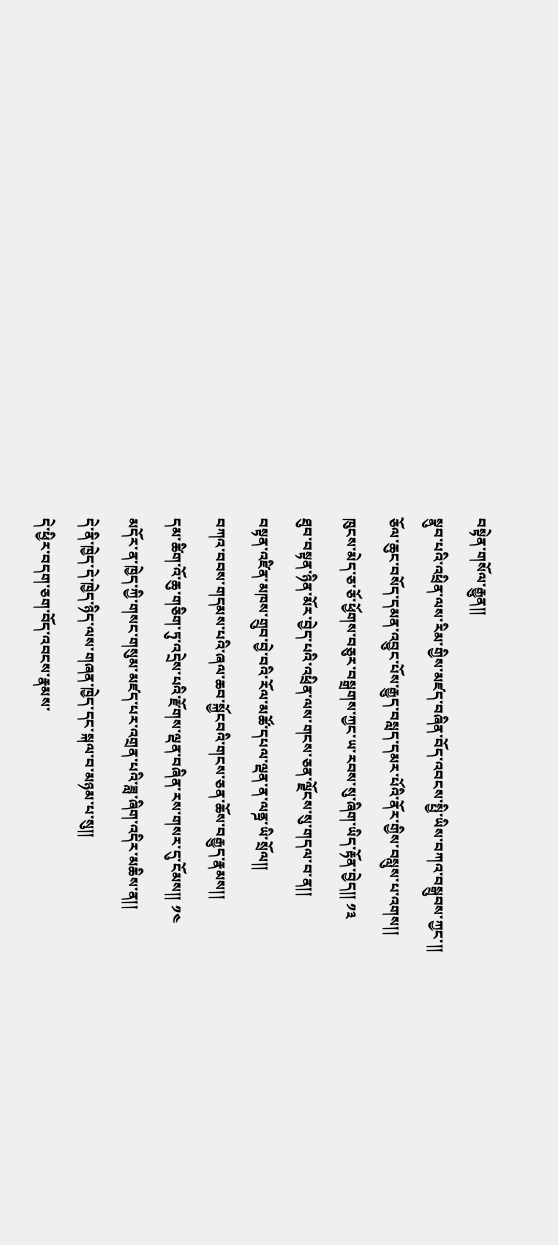བསྟེན་གསོལ་རྒྱུན།།
སྣུབ་པའི་འཕྲིན་ལས་རིམ་གྱིས་མཛད་བཞིན་བོད་འབངས་སྤྱི་ཡིས་བཀའ་བསྒྲུབས་ཀྱང་།།
ཅོལ་ཆུང་བསོད་དམན་འབྱུང་པོས་རྒྱུད་བསླད་དམར་པོའི་ནོར་གྱིས་བསླུས་པ་འགས།།
ཁུངས་མེད་ཅ་ཅོ་ཕྱོགས་བཅུར་བསྒྲགས་ཀྱང་ཡ་རབས་སུ་ཞིག་ཡིད་རྟོན་བྱེད།། ༡༣
ཐུབ་བསྟན་ཉིན་མོར་བྱེད་པའི་འཕྲིན་ལས་གངས་ཅན་ལྗོངས་སུ་གདལ་བ་ན།།
བསྟན་འཛིན་མཁས་གྲུབ་བྱེ་བའི་རོལ་མཚོ་དཔལ་ལྡན་ན་ལནྜ་ཡི་སྲོལ།།
བཀའ་བབས་གདམས་པའི་ཞལ་ཆབ་སྐྱོངབའི་གངས་ཅན་ཆོས་བརྒྱུད་རྣམས།།
དམ་ཚིག་འོ་ཆུ་གཅིག་ཏུ་འདྲེས་པའི་རྫོགས་ལྡན་བཞིན་རས་གསར་དུ་ངོམས།། ༡༤
མདོར་ན་ཁྱེད་ཀྱི་གསང་གསུམ་མཛད་པར་འགྲན་པའི་ཟླ་ཞིག་འདིར་མཆིས་ན།།
དེ་ནི་ཁྱེད་དེ་ཁྱེད་ཉིད་ལས་གཞན་ཁྱེད་དང་སྐལ་བ་མཉམ་པ་སུ།།
དེ་ཕྱིར་བདག་ཅག་བོད་འབངས་རྣམས་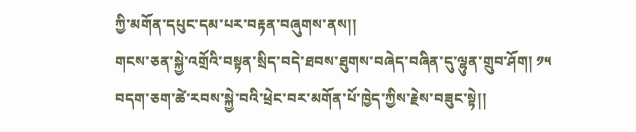ཀྱི་མགོན་དཔུང་དམ་པར་བརྟན་བཞུགས་ནས།།
གངས་ཅན་སྐྱེ་འགྲོའི་བསྟན་སྲིད་བདེ་ཐབས་ཐུགས་བཞེད་བཞིན་དུ་ལྷུན་གྲུབ་ཤོག། ༡༥
བདག་ཅག་ཚེ་རབས་སྐྱེ་བའི་ཕྲེང་བར་མགོན་པོ་ཁྱེད་ཀྱིས་རྗེས་བཟུང་སྟེ།།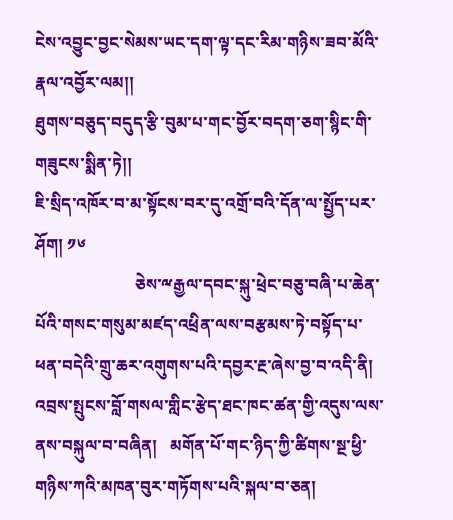ངེས་འབྱུང་བྱང་སེམས་ཡང་དག་ལྟ་དང་རིམ་གཉིས་ཟབ་མོའི་རྣལ་འབྱོར་ལམ།།
ཐུགས་བཅུད་བདུད་རྩི་བུམ་པ་གང་བྱོར་བདག་ཅག་སྙིང་གི་གཟུངས་སྨིན་ཏེ།།
ཇི་སྲིད་འཁོར་བ་མ་སྟོངས་བར་དུ་འགྲོ་བའི་དོན་ལ་སྤྱོད་པར་ཤོག། ༡༦
                        ཅེས་ྋརྒྱལ་དབང་སྐུ་ཕྲེང་བཅུ་བཞི་པ་ཆེན་པོའི་གསང་གསུམ་མཛད་འཕྲིན་ལས་བརྩམས་ཏེ་བསྟོད་པ་ཕན་བདེའི་གྲུ་ཆར་འགུགས་པའི་དབྱར་རྔ་ཞེས་བྱ་བ་འདི་ནི།   འབྲས་སྤུངས་བློ་གསལ་གླིང་རྩེད་ཐང་ཁང་ཚན་གྱི་འདུས་ལས་ནས་བསྐུལ་བ་བཞིན།   མགོན་པོ་གང་ཉིད་ཀྱི་ཚིགས་སྔ་ཕྱི་གཉིས་ཀའི་མཁན་བུར་གཏོགས་པའི་སྐལ་བ་ཅན།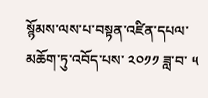སྙོམས་ལས་པ་བསྟན་འཛིན་དཔལ་མཆོག་ཏུ་འབོད་པས་ ༢༠༡༡ ཟླ་བ་ ༥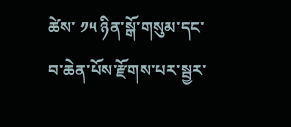ཚེས་ ༡༥ ཉིན་སྒོ་གསུམ་དང་བ་ཆེན་པོས་རྫོགས་པར་སྦྱར་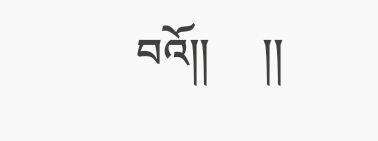བའོ།།     །།